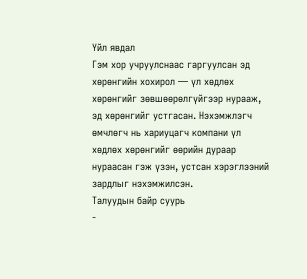Үйл явдал
Гэм хор учруулснаас гаргуулсан эд хөрөнгийн хохирол — үл хөдлөх хөрөнгийг зөвшөөрөлгүйгээр нурааж, эд хөрөнгийг устгасан. Нэхэмжлэгч өмчлөгч нь хариуцагч компани үл хөдлөх хөрөнгийг өөрийн дураар нураасан гэж үзэн, устсан хэрэглээний зардлыг нэхэмжилсэн.
Талуудын байр суурь
-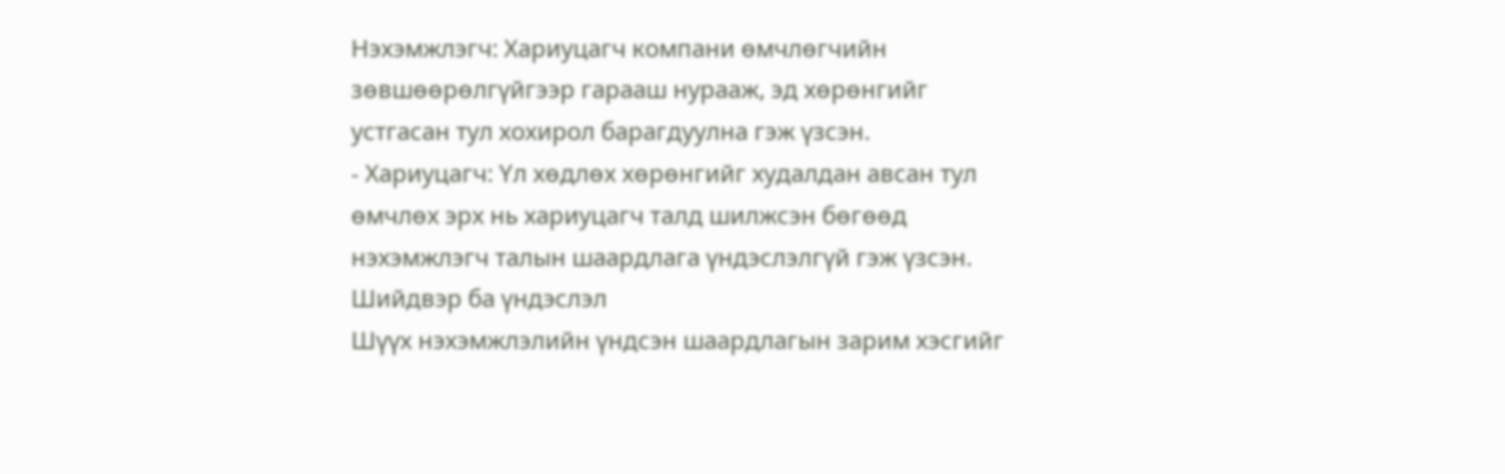Нэхэмжлэгч: Хариуцагч компани өмчлөгчийн зөвшөөрөлгүйгээр гарааш нурааж, эд хөрөнгийг устгасан тул хохирол барагдуулна гэж үзсэн.
- Хариуцагч: Үл хөдлөх хөрөнгийг худалдан авсан тул өмчлөх эрх нь хариуцагч талд шилжсэн бөгөөд нэхэмжлэгч талын шаардлага үндэслэлгүй гэж үзсэн.
Шийдвэр ба үндэслэл
Шүүх нэхэмжлэлийн үндсэн шаардлагын зарим хэсгийг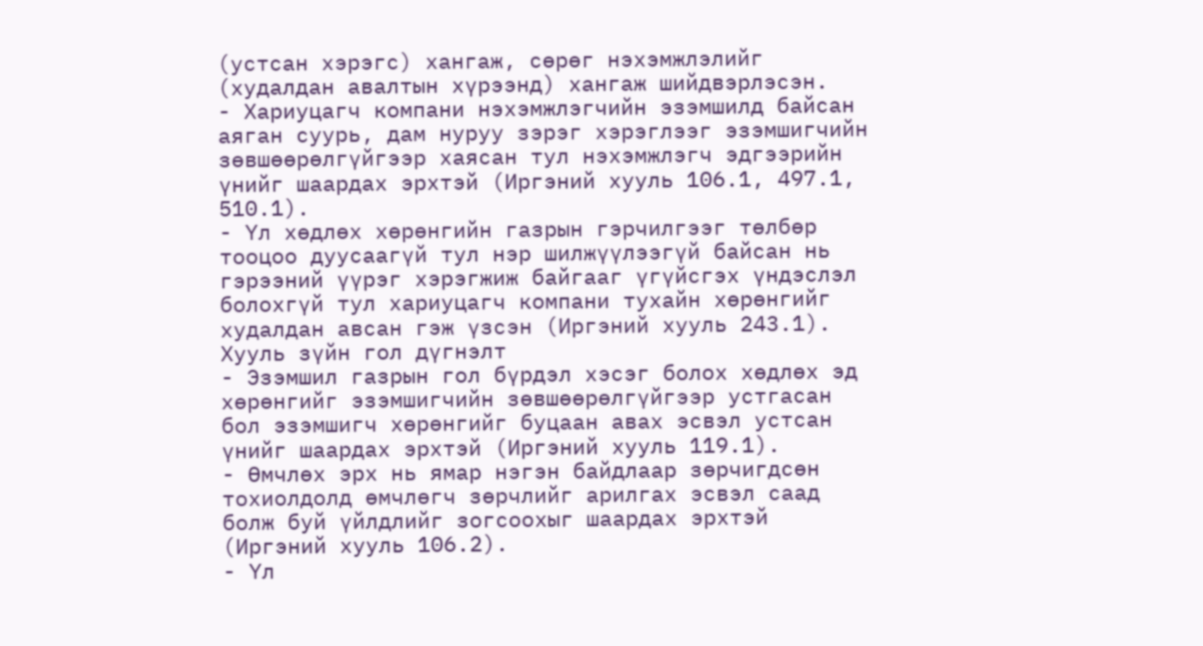(устсан хэрэгс) хангаж, сөрөг нэхэмжлэлийг (худалдан авалтын хүрээнд) хангаж шийдвэрлэсэн.
- Хариуцагч компани нэхэмжлэгчийн эзэмшилд байсан аяган суурь, дам нуруу зэрэг хэрэглээг эзэмшигчийн зөвшөөрөлгүйгээр хаясан тул нэхэмжлэгч эдгээрийн үнийг шаардах эрхтэй (Иргэний хууль 106.1, 497.1, 510.1).
- Үл хөдлөх хөрөнгийн газрын гэрчилгээг төлбөр тооцоо дуусаагүй тул нэр шилжүүлээгүй байсан нь гэрээний үүрэг хэрэгжиж байгааг үгүйсгэх үндэслэл болохгүй тул хариуцагч компани тухайн хөрөнгийг худалдан авсан гэж үзсэн (Иргэний хууль 243.1).
Хууль зүйн гол дүгнэлт
- Эзэмшил газрын гол бүрдэл хэсэг болох хөдлөх эд хөрөнгийг эзэмшигчийн зөвшөөрөлгүйгээр устгасан бол эзэмшигч хөрөнгийг буцаан авах эсвэл устсан үнийг шаардах эрхтэй (Иргэний хууль 119.1).
- Өмчлөх эрх нь ямар нэгэн байдлаар зөрчигдсөн тохиолдолд өмчлөгч зөрчлийг арилгах эсвэл саад болж буй үйлдлийг зогсоохыг шаардах эрхтэй (Иргэний хууль 106.2).
- Үл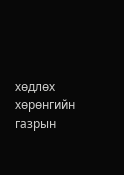хөдлөх хөрөнгийн газрын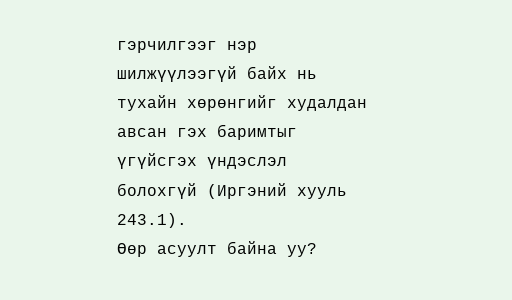гэрчилгээг нэр шилжүүлээгүй байх нь тухайн хөрөнгийг худалдан авсан гэх баримтыг үгүйсгэх үндэслэл болохгүй (Иргэний хууль 243.1).
Өөр асуулт байна уу?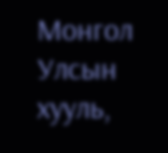Монгол Улсын хууль,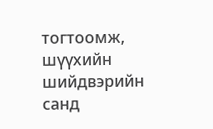тогтоомж, шүүхийн шийдвэрийн санд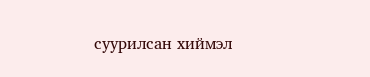суурилсан хиймэл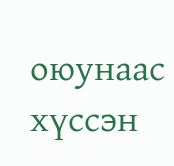оюунаас хүссэн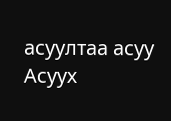асуултаа асуу
Асуух